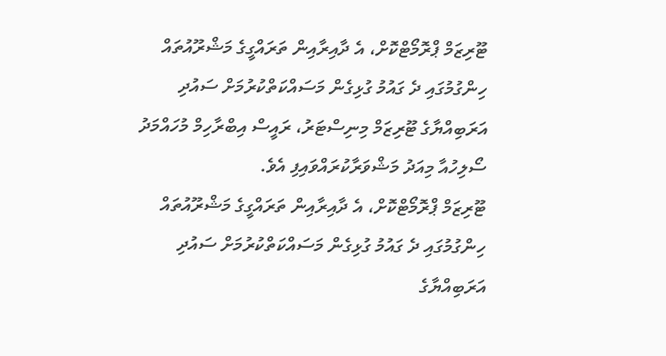ޓޫރިޒަމް ޕްރޮމޯޓްކޮށް، އެ ދާއިރާއިން ތަރައްގީގެ މަޝްރޫއުތައް ހިންގުމުގައި ދެ ގައުމު ގުޅިގެން މަސައްކަތްކުރުމަށް ސައުދި އަރަބިއްޔާގެ ޓޫރިޒަމް މިނިސްޓަރު، ރައީސް އިބްރާހިމް މުހައްމަދު ސޯލިހުއާ މިއަދު މަޝްވަރާކުރައްވައިފި އެވެ.
ޓޫރިޒަމް ޕްރޮމޯޓްކޮށް، އެ ދާއިރާއިން ތަރައްގީގެ މަޝްރޫއުތައް ހިންގުމުގައި ދެ ގައުމު ގުޅިގެން މަސައްކަތްކުރުމަށް ސައުދި އަރަބިއްޔާގެ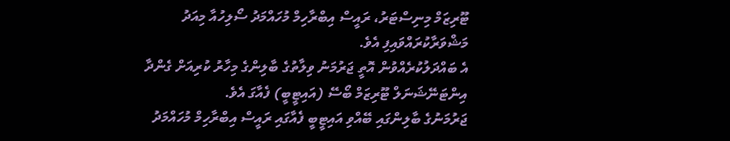ޓޫރިޒަމް މިނިސްޓަރު، ރައީސް އިބްރާހިމް މުހައްމަދު ސޯލިހުއާ މިއަދު މަޝްވަރާކުރައްވައިފި އެވެ.
އެ ބައްދަލުކުރެއްވުން އޮތީ ޖަރުމަނު ވިލާތުގެ ބާލިންގެ މިހާރު ކުރިއަށް ގެންދާ އިންޓަނޭޝަނަލް ޓޫރިޒަމް ބޯސޭ (އައިޓީބީ) ފެއާގަ އެވެ.
ޖަރުމަނުގެ ބާލިންގައި ބޭއްވި އައިޓީބީ ފެއާގައި ރައީސް އިބްރާހިމް މުހައްމަދު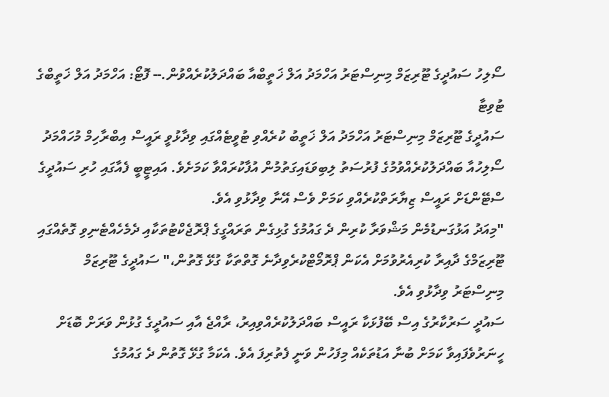ސޯލިހު ސައުދީގެ ޓޫރިޒަމް މިނިސްޓަރު އަހްމަދު އަލް ޚަތީބްއާ ބައްދަލުކުރެއްވުން.-- ފޮޓޯ: އަހްމަދު އަލް ޚަތީބްގެ ޓުވިޓާ
ސައުދީގެ ޓޫރިޒަމް މިނިސްޓަރު އަހްމަދު އަލް ޚަތީބު ކުރެއްވި ޓުވީޓެއްގައި ވިދާޅުވީ ރައީސް އިބްރާހިމް މުހައްމަދު ސޯލިހުއާ ބައްދަލުކުރެއްވުމުގެ ފުރުސަތު ލިބިވަޑައިގަތުމުން އުފާކުރައްވާ ކަމަށެވެ. އައިޓީބީ ފެއާގައި ހުރި ސައުދީގެ ސްޓޭންޑަށް ރައީސް ޒިޔާރަތްކުރެއްވި ކަމަށް ވެސް އޭނާ ވިދާޅުވި އެވެ.
"މިއަދު އަޅުގަނޑުމެން މަޝްވަރާ ކުރިން ދެ ގައުމުގެ ގުޅިގެން ތަރައްގީގެ ޕްރޮޖެކްޓުތަކާއި ދެމެހެއްޓެނިވި ގޮތެއްގައި ޓޫރިޒަމްގެ ދާއިރާ ކުރިއެރުވުމަށް އެކަން ޕްރޮމޯޓްކުރެވިދާނެ ގޮތްތަކާ ގުޅޭ ގޮތުން،" ސައުދީގެ ޓޫރިޒަމް މިނިސްޓަރު ވިދާޅުވި އެވެ.
ސައުދީ ސަރުކާރުގެ އިސް ބޭފުޅަކާ ރައީސް ބައްދަލުކުރެއްވިއިރު، ރާއްޖެ އާއި ސައުދީގެ ގުޅުން ވަރަށް ބޮޑަށް ހީނަރުވެފައިވާ ކަމަށް ބުނާ އަޑުތަކެއް މިފަހުން ވަނީ ފެތުރިފަ އެވެ. އެކަމާ ގުޅޭ ގޮތުން ދެ ގައުމުގެ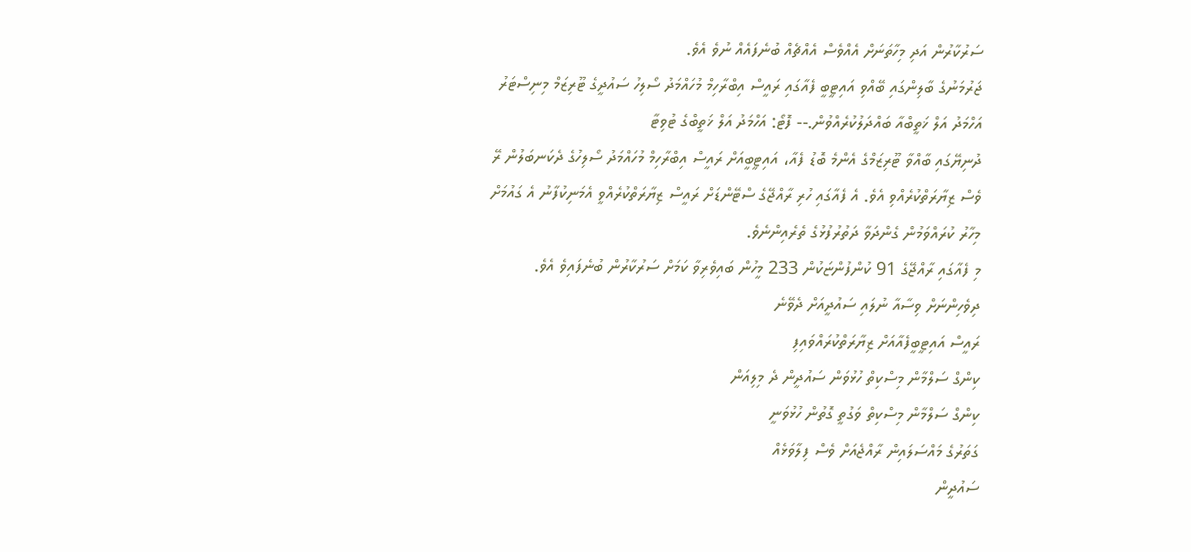ސަރުކާރުން އަދި މިހާތަނަށް އެއްވެސް އެއްޗެއް ބުނެފައެއް ނުވެ އެވެ.
ޖަރުމަނުގެ ބާލިންގައި ބޭއްވި އައިޓީބީ ފެއާގައި ރައީސް އިބްރާހިމް މުހައްމަދު ސޯލިހު ސައުދީގެ ޓޫރިޒަމް މިނިސްޓަރު އަހްމަދު އަލް ޚަތީބްއާ ބައްދަލުކުރެއްވުން.-- ފޮޓޯ: އަހްމަދު އަލް ޚަތީބްގެ ޓުވިޓާ
ދުނިޔޭގައި ބާއްވާ ޓޫރިޒަމްގެ އެންމެ ބޮޑު ފެއާ، އައިޓީބީއަށް ރައީސް އިބްރާހިމް މުހައްމަދު ސޯލިހުގެ ދެކަނބަލުން ރޭ ވެސް ޒިޔާރަތްކުރެއްވި އެވެ. އެ ފެއާގައި ހުރި ރާއްޖޭގެ ސްޓޭންޑަށް ރައީސް ޒިޔާރަތްކުރެއްވީ އެމަނިކުފާނު އެ ގައުމަށް މިހާރު ކުރައްވަމުން ގެންދަވާ ދަތުރުފުޅުގެ ތެރެއިންނެވެ.
މި ފެއާގައި ރާއްޖޭގެ 91 ކުންފުންޏަކުން 233 މީހުން ބައިވެރިވާ ކަމަށް ސަރުކާރުން ބުނެފައިވެ އެވެ.
ދިވެހިންނަށް ވިސާއާ ނުލައި ސައުދީއަށް ދެވޭނެ
ރައީސް އައިޓީބީފެއާއަށް ޒިޔާރަތްކުރައްވައިފި
ކިންގް ސަލްމާން މިސްކިތް ހުޅުވަން ސައުދީން ދެ މިލިއަން
ކިންގް ސަލްމާން މިސްކިތް ވަގުތީ ގޮތުން ހުޅުވަނީ
ގަތަރުގެ މައްސަލައިން ރާއްޖެއަށް ވެސް ފިލާވަޅެއް
ސައުދީން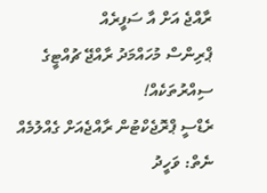ރާއްޖެ އަށް އާ ސަފީރެއް
ޕްރިންސް މުހައްމަދު ރާއްޖޭ ޗުއްޓީގެ ސިއްރުތަކެއް!
ރެޑްސީ ޕްރޮޖެކްޓުން ރާއްޖެއަށް ގެއްލުމެއް ނެތް: ވަހީދު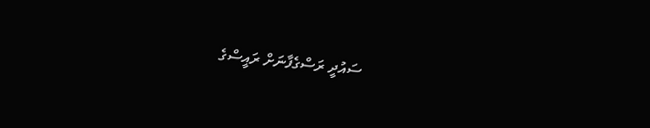ސައުދީ ރަސްގެފާނަށް ރައީސްގެ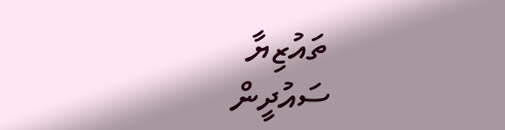ތައުޒިޔާ
ސައުދީން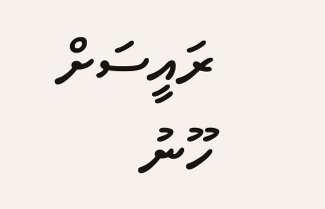ރައީސަށް ހޫނު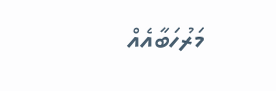މަރުހަބާއެއް